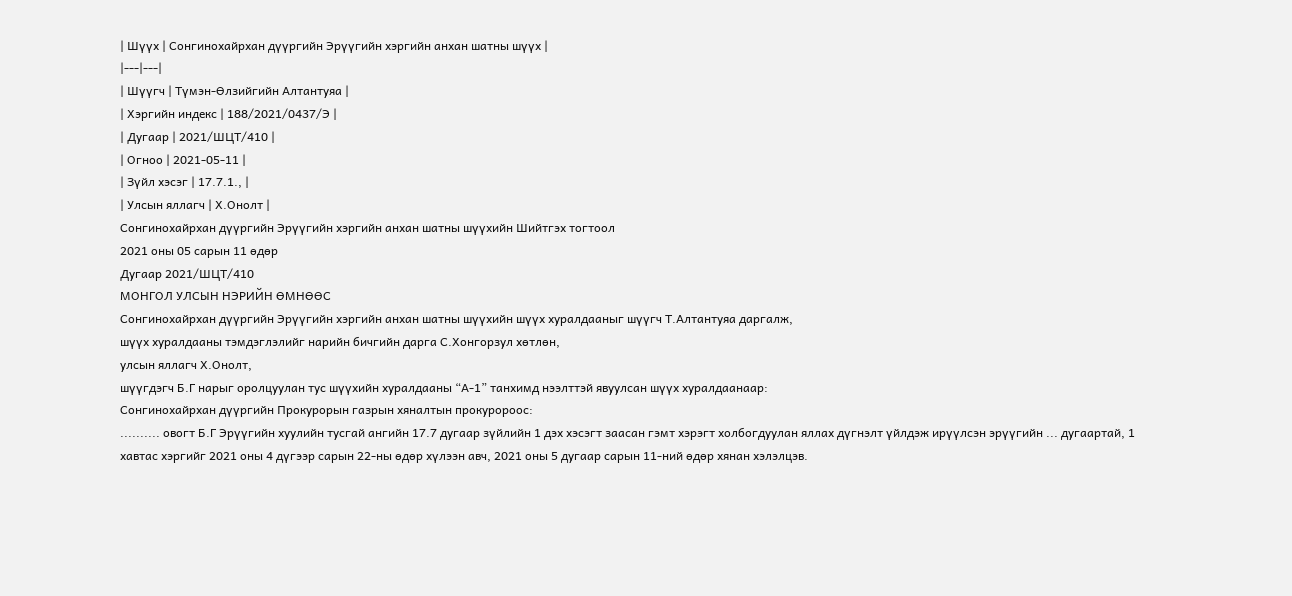| Шүүх | Сонгинохайрхан дүүргийн Эрүүгийн хэргийн анхан шатны шүүх |
|---|---|
| Шүүгч | Түмэн-Өлзийгийн Алтантуяа |
| Хэргийн индекс | 188/2021/0437/Э |
| Дугаар | 2021/ШЦТ/410 |
| Огноо | 2021-05-11 |
| Зүйл хэсэг | 17.7.1., |
| Улсын яллагч | Х.Онолт |
Сонгинохайрхан дүүргийн Эрүүгийн хэргийн анхан шатны шүүхийн Шийтгэх тогтоол
2021 оны 05 сарын 11 өдөр
Дугаар 2021/ШЦТ/410
МОНГОЛ УЛСЫН НЭРИЙН ӨМНӨӨС
Сонгинохайрхан дүүргийн Эрүүгийн хэргийн анхан шатны шүүхийн шүүх хуралдааныг шүүгч Т.Алтантуяа даргалж,
шүүх хуралдааны тэмдэглэлийг нарийн бичгийн дарга С.Хонгорзул хөтлөн,
улсын яллагч Х.Онолт,
шүүгдэгч Б.Г нарыг оролцуулан тус шүүхийн хуралдааны “А-1” танхимд нээлттэй явуулсан шүүх хуралдаанаар:
Сонгинохайрхан дүүргийн Прокурорын газрын хяналтын прокуророос:
.......... овогт Б.Г Эрүүгийн хуулийн тусгай ангийн 17.7 дугаар зүйлийн 1 дэх хэсэгт заасан гэмт хэрэгт холбогдуулан яллах дүгнэлт үйлдэж ирүүлсэн эрүүгийн ... дугаартай, 1 хавтас хэргийг 2021 оны 4 дүгээр сарын 22-ны өдөр хүлээн авч, 2021 оны 5 дугаар сарын 11-ний өдөр хянан хэлэлцэв.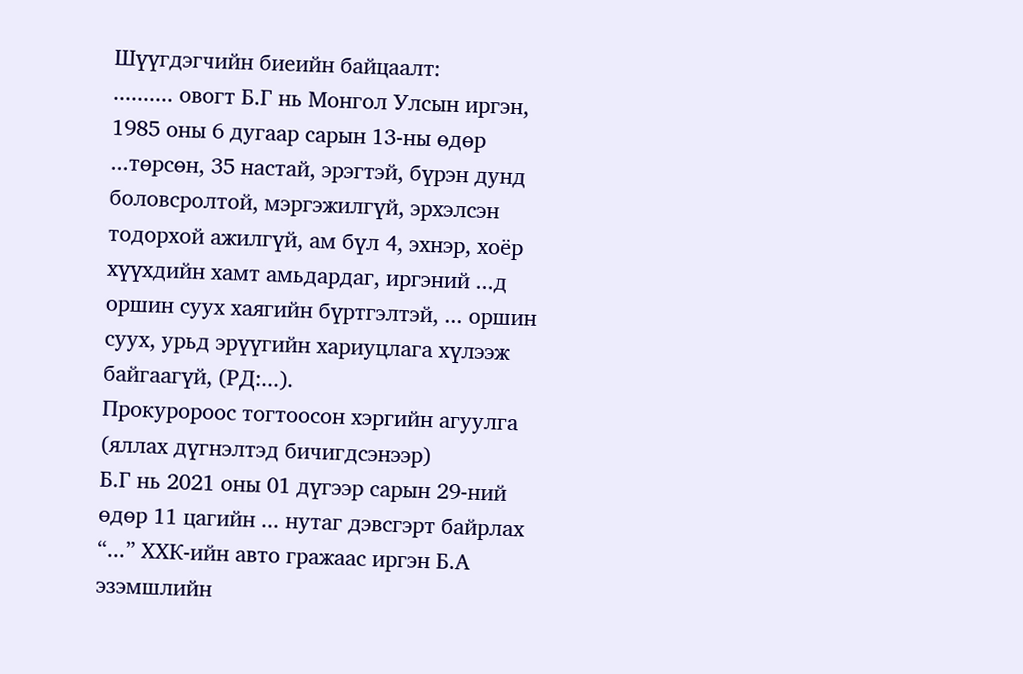Шүүгдэгчийн биеийн байцаалт:
.......... овогт Б.Г нь Монгол Улсын иргэн, 1985 оны 6 дугаар сарын 13-ны өдөр ...төрсөн, 35 настай, эрэгтэй, бүрэн дунд боловсролтой, мэргэжилгүй, эрхэлсэн тодорхой ажилгүй, ам бүл 4, эхнэр, хоёр хүүхдийн хамт амьдардаг, иргэний ...д оршин суух хаягийн бүртгэлтэй, ... оршин суух, урьд эрүүгийн хариуцлага хүлээж байгаагүй, (РД:...).
Прокуророос тогтоосон хэргийн агуулга (яллах дүгнэлтэд бичигдсэнээр)
Б.Г нь 2021 оны 01 дүгээр сарын 29-ний өдөр 11 цагийн ... нутаг дэвсгэрт байрлах “...” ХХК-ийн авто гражаас иргэн Б.А эзэмшлийн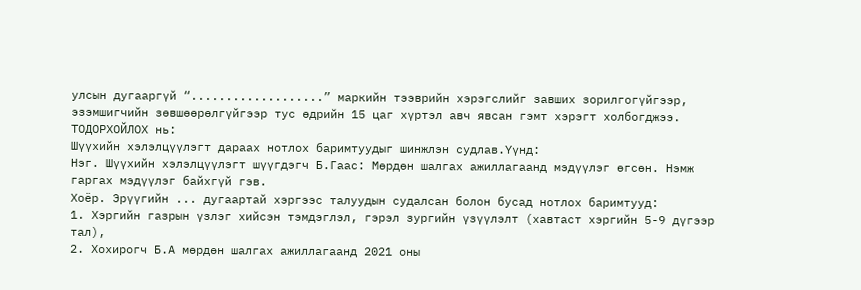улсын дугааргүй “...................” маркийн тээврийн хэрэгслийг завших зорилгогүйгээр, эзэмшигчийн зөвшөөрөлгүйгээр тус өдрийн 15 цаг хүртэл авч явсан гэмт хэрэгт холбогджээ.
ТОДОРХОЙЛОХ нь:
Шүүхийн хэлэлцүүлэгт дараах нотлох баримтуудыг шинжлэн судлав.Үүнд:
Нэг. Шүүхийн хэлэлцүүлэгт шүүгдэгч Б.Гаас: Мөрдөн шалгах ажиллагаанд мэдүүлэг өгсөн. Нэмж гаргах мэдүүлэг байхгүй гэв.
Хоёр. Эрүүгийн ... дугаартай хэргээс талуудын судалсан болон бусад нотлох баримтууд:
1. Хэргийн газрын үзлэг хийсэн тэмдэглэл, гэрэл зургийн үзүүлэлт (хавтаст хэргийн 5-9 дүгээр тал),
2. Хохирогч Б.А мөрдөн шалгах ажиллагаанд 2021 оны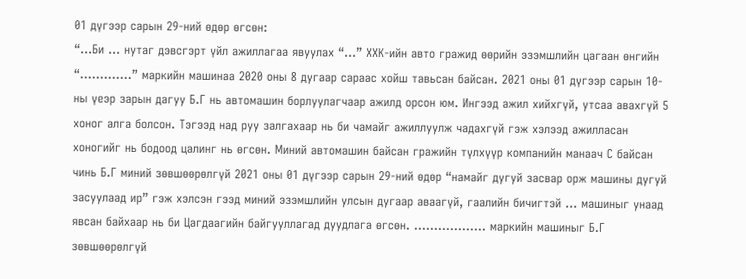01 дүгээр сарын 29-ний өдөр өгсөн:
“...Би ... нутаг дэвсгэрт үйл ажиллагаа явуулах “...” ХХК-ийн авто гражид өөрийн эзэмшлийн цагаан өнгийн “.............” маркийн машинаа 2020 оны 8 дугаар сараас хойш тавьсан байсан. 2021 оны 01 дүгээр сарын 10-ны үеэр зарын дагуу Б.Г нь автомашин борлуулагчаар ажилд орсон юм. Ингээд ажил хийхгүй, утсаа авахгүй 5 хоног алга болсон. Тэгээд над руу залгахаар нь би чамайг ажиллуулж чадахгүй гэж хэлээд ажилласан хоногийг нь бодоод цалинг нь өгсөн. Миний автомашин байсан гражийн түлхүүр компанийн манаач С байсан чинь Б.Г миний зөвшөөрөлгүй 2021 оны 01 дүгээр сарын 29-ний өдөр “намайг дугуй засвар орж машины дугуй засуулаад ир” гэж хэлсэн гээд миний эзэмшлийн улсын дугаар аваагүй, гаалийн бичигтэй ... машиныг унаад явсан байхаар нь би Цагдаагийн байгууллагад дуудлага өгсөн. .................. маркийн машиныг Б.Г зөвшөөрөлгүй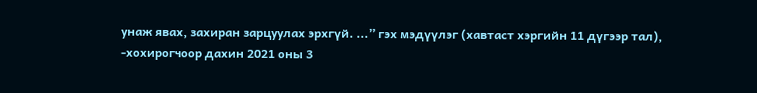унаж явах, захиран зарцуулах эрхгүй. ...” гэх мэдүүлэг (хавтаст хэргийн 11 дүгээр тал),
-хохирогчоор дахин 2021 оны 3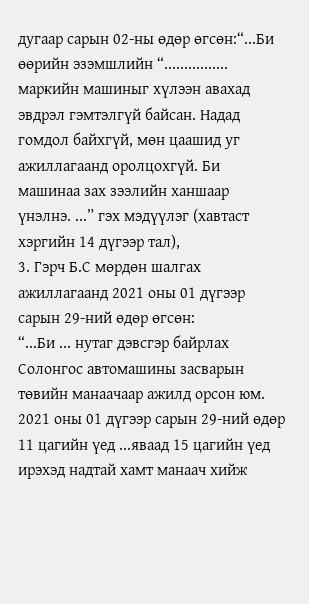дугаар сарын 02-ны өдөр өгсөн:“...Би өөрийн эзэмшлийн “................ маркийн машиныг хүлээн авахад эвдрэл гэмтэлгүй байсан. Надад гомдол байхгүй, мөн цаашид уг ажиллагаанд оролцохгүй. Би машинаа зах зээлийн ханшаар үнэлнэ. ...” гэх мэдүүлэг (хавтаст хэргийн 14 дүгээр тал),
3. Гэрч Б.С мөрдөн шалгах ажиллагаанд 2021 оны 01 дүгээр сарын 29-ний өдөр өгсөн:
“...Би ... нутаг дэвсгэр байрлах Солонгос автомашины засварын төвийн манаачаар ажилд орсон юм. 2021 оны 01 дүгээр сарын 29-ний өдөр 11 цагийн үед ...яваад 15 цагийн үед ирэхэд надтай хамт манаач хийж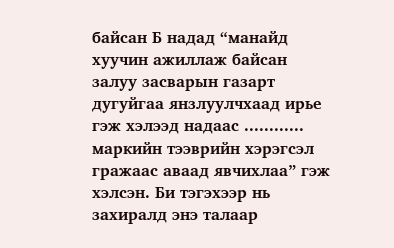байсан Б надад “манайд хуучин ажиллаж байсан залуу засварын газарт дугуйгаа янзлуулчхаад ирье гэж хэлээд надаас ............ маркийн тээврийн хэрэгсэл гражаас аваад явчихлаа” гэж хэлсэн. Би тэгэхээр нь захиралд энэ талаар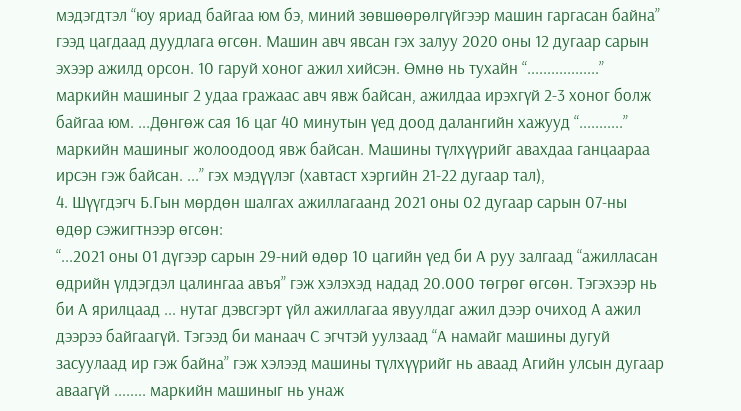мэдэгдтэл “юу яриад байгаа юм бэ, миний зөвшөөрөлгүйгээр машин гаргасан байна” гээд цагдаад дуудлага өгсөн. Машин авч явсан гэх залуу 2020 оны 12 дугаар сарын эхээр ажилд орсон. 10 гаруй хоног ажил хийсэн. Өмнө нь тухайн “..................” маркийн машиныг 2 удаа гражаас авч явж байсан, ажилдаа ирэхгүй 2-3 хоног болж байгаа юм. ...Дөнгөж сая 16 цаг 40 минутын үед доод далангийн хажууд “...........” маркийн машиныг жолоодоод явж байсан. Машины түлхүүрийг авахдаа ганцаараа ирсэн гэж байсан. ...” гэх мэдүүлэг (хавтаст хэргийн 21-22 дугаар тал),
4. Шүүгдэгч Б.Гын мөрдөн шалгах ажиллагаанд 2021 оны 02 дугаар сарын 07-ны өдөр сэжигтнээр өгсөн:
“...2021 оны 01 дүгээр сарын 29-ний өдөр 10 цагийн үед би А руу залгаад “ажилласан өдрийн үлдэгдэл цалингаа авъя” гэж хэлэхэд надад 20.000 төгрөг өгсөн. Тэгэхээр нь би А ярилцаад ... нутаг дэвсгэрт үйл ажиллагаа явуулдаг ажил дээр очиход А ажил дээрээ байгаагүй. Тэгээд би манаач С эгчтэй уулзаад “А намайг машины дугуй засуулаад ир гэж байна” гэж хэлээд машины түлхүүрийг нь аваад Агийн улсын дугаар аваагүй ........ маркийн машиныг нь унаж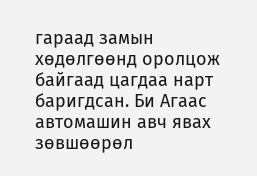гараад замын хөдөлгөөнд оролцож байгаад цагдаа нарт баригдсан. Би Агаас автомашин авч явах зөвшөөрөл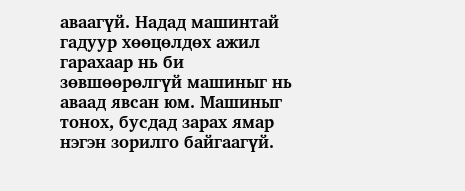аваагүй. Надад машинтай гадуур хөөцөлдөх ажил гарахаар нь би зөвшөөрөлгүй машиныг нь аваад явсан юм. Машиныг тонох, бусдад зарах ямар нэгэн зорилго байгаагүй.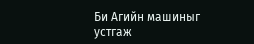Би Агийн машиныг устгаж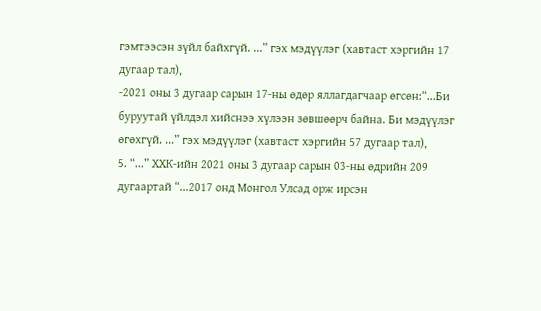гэмтээсэн зүйл байхгүй. ...” гэх мэдүүлэг (хавтаст хэргийн 17 дугаар тал),
-2021 оны 3 дугаар сарын 17-ны өдөр яллагдагчаар өгсөн:“...Би буруутай үйлдэл хийснээ хүлээн зөвшөөрч байна. Би мэдүүлэг өгөхгүй. ...” гэх мэдүүлэг (хавтаст хэргийн 57 дугаар тал),
5. “...” ХХК-ийн 2021 оны 3 дугаар сарын 03-ны өдрийн 209 дугаартай “...2017 онд Монгол Улсад орж ирсэн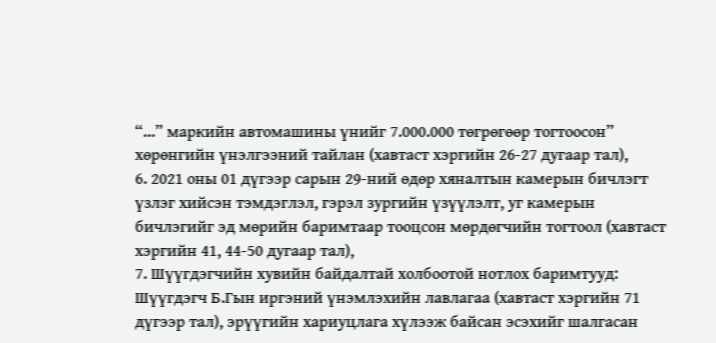“...” маркийн автомашины үнийг 7.000.000 төгрөгөөр тогтоосон” хөрөнгийн үнэлгээний тайлан (хавтаст хэргийн 26-27 дугаар тал),
6. 2021 оны 01 дүгээр сарын 29-ний өдөр хяналтын камерын бичлэгт үзлэг хийсэн тэмдэглэл, гэрэл зургийн үзүүлэлт, уг камерын бичлэгийг эд мөрийн баримтаар тооцсон мөрдөгчийн тогтоол (хавтаст хэргийн 41, 44-50 дугаар тал),
7. Шүүгдэгчийн хувийн байдалтай холбоотой нотлох баримтууд:
Шүүгдэгч Б.Гын иргэний үнэмлэхийн лавлагаа (хавтаст хэргийн 71 дүгээр тал), эрүүгийн хариуцлага хүлээж байсан эсэхийг шалгасан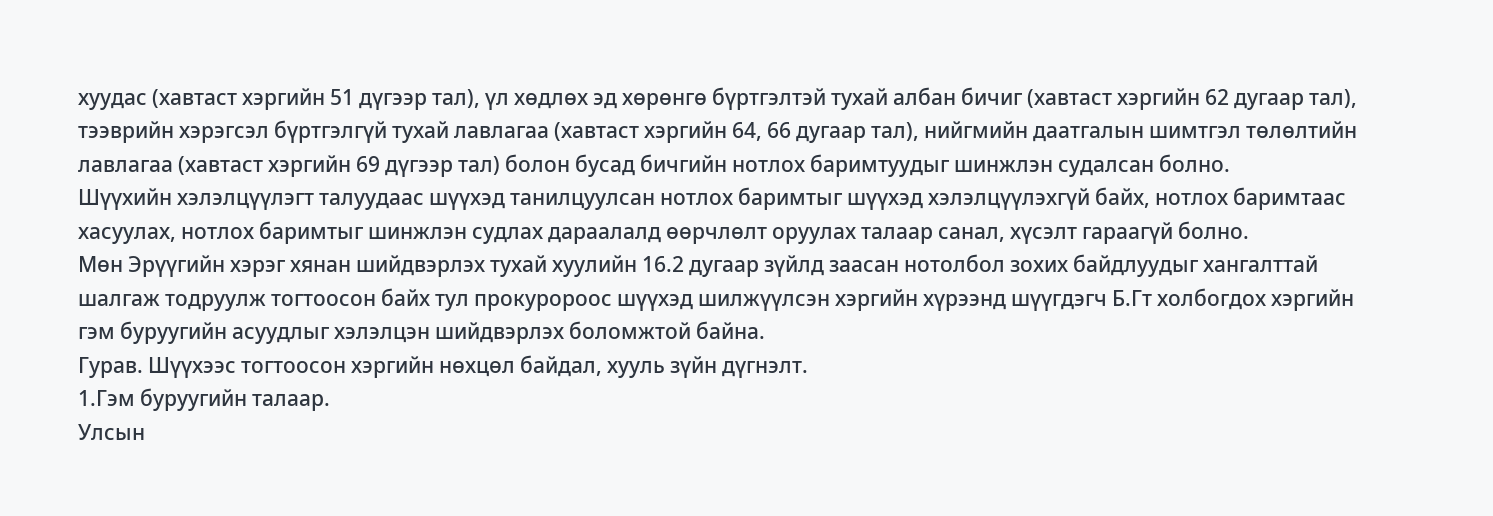хуудас (хавтаст хэргийн 51 дүгээр тал), үл хөдлөх эд хөрөнгө бүртгэлтэй тухай албан бичиг (хавтаст хэргийн 62 дугаар тал), тээврийн хэрэгсэл бүртгэлгүй тухай лавлагаа (хавтаст хэргийн 64, 66 дугаар тал), нийгмийн даатгалын шимтгэл төлөлтийн лавлагаа (хавтаст хэргийн 69 дүгээр тал) болон бусад бичгийн нотлох баримтуудыг шинжлэн судалсан болно.
Шүүхийн хэлэлцүүлэгт талуудаас шүүхэд танилцуулсан нотлох баримтыг шүүхэд хэлэлцүүлэхгүй байх, нотлох баримтаас хасуулах, нотлох баримтыг шинжлэн судлах дараалалд өөрчлөлт оруулах талаар санал, хүсэлт гараагүй болно.
Мөн Эрүүгийн хэрэг хянан шийдвэрлэх тухай хуулийн 16.2 дугаар зүйлд заасан нотолбол зохих байдлуудыг хангалттай шалгаж тодруулж тогтоосон байх тул прокуророос шүүхэд шилжүүлсэн хэргийн хүрээнд шүүгдэгч Б.Гт холбогдох хэргийн гэм буруугийн асуудлыг хэлэлцэн шийдвэрлэх боломжтой байна.
Гурав. Шүүхээс тогтоосон хэргийн нөхцөл байдал, хууль зүйн дүгнэлт.
1.Гэм буруугийн талаар.
Улсын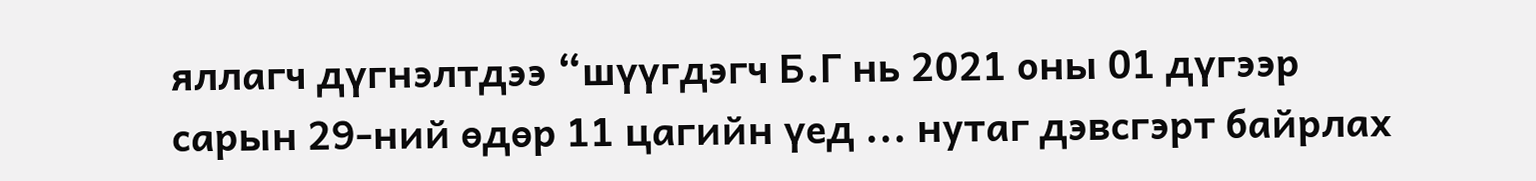яллагч дүгнэлтдээ “шүүгдэгч Б.Г нь 2021 оны 01 дүгээр сарын 29-ний өдөр 11 цагийн үед ... нутаг дэвсгэрт байрлах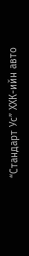“Стандарт Ус” ХХК-ийн авто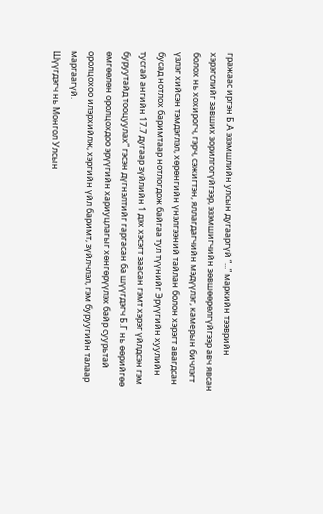гражаас иргэн Б.А эзэмшлийн улсын дугааргүй “...” маркийн тээврийн хэрэгслийг завших зорилгогүйгээр, эзэмшигчийн зөвшөөрөлгүйгээр авч явсан болох нь хохирогч, гэрч, сэжигтэн, яллагдагчийн мэдүүлэг, камерын бичлэгт үзлэг хийсэн тэмдэглэл, хөрөнгийн үнэлгээний тайлан болон хэрэгт авагдсан бусад нотлох баримтаар нотлогдож байгаа тул түүнийг Эрүүгийн хуулийн тусгай ангийн 17.7 дугаар зүйлийн 1 дэх хэсэгт заасан гэмт хэрэг үйлдсэн гэм буруутайд тооцуулах” гэсэн дүгнэлтийг гаргасан ба шүүгдэгч Б.Г нь өөрийгөө өмгөөлөн оролцохдоо эрүүгийн хариуцлагыг хөнгөрүүлэх байр суурьтай оролцохоо илэрхийлж, хэргийн үйл баримт, зүйлчлэл, гэм буруугийн талаар маргаагүй.
Шүүгдэгч нь Монгол Улсын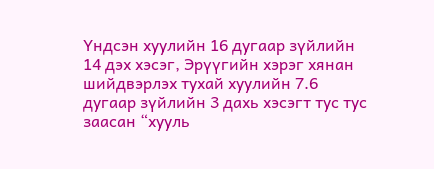Үндсэн хуулийн 16 дугаар зүйлийн 14 дэх хэсэг, Эрүүгийн хэрэг хянан шийдвэрлэх тухай хуулийн 7.6 дугаар зүйлийн 3 дахь хэсэгт тус тус заасан “хууль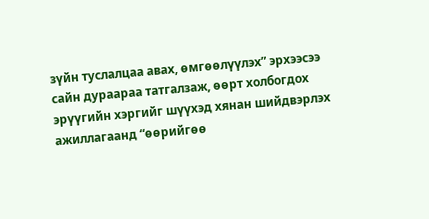зүйн туслалцаа авах, өмгөөлүүлэх” эрхээсээ сайн дураараа татгалзаж, өөрт холбогдох эрүүгийн хэргийг шүүхэд хянан шийдвэрлэх ажиллагаанд “өөрийгөө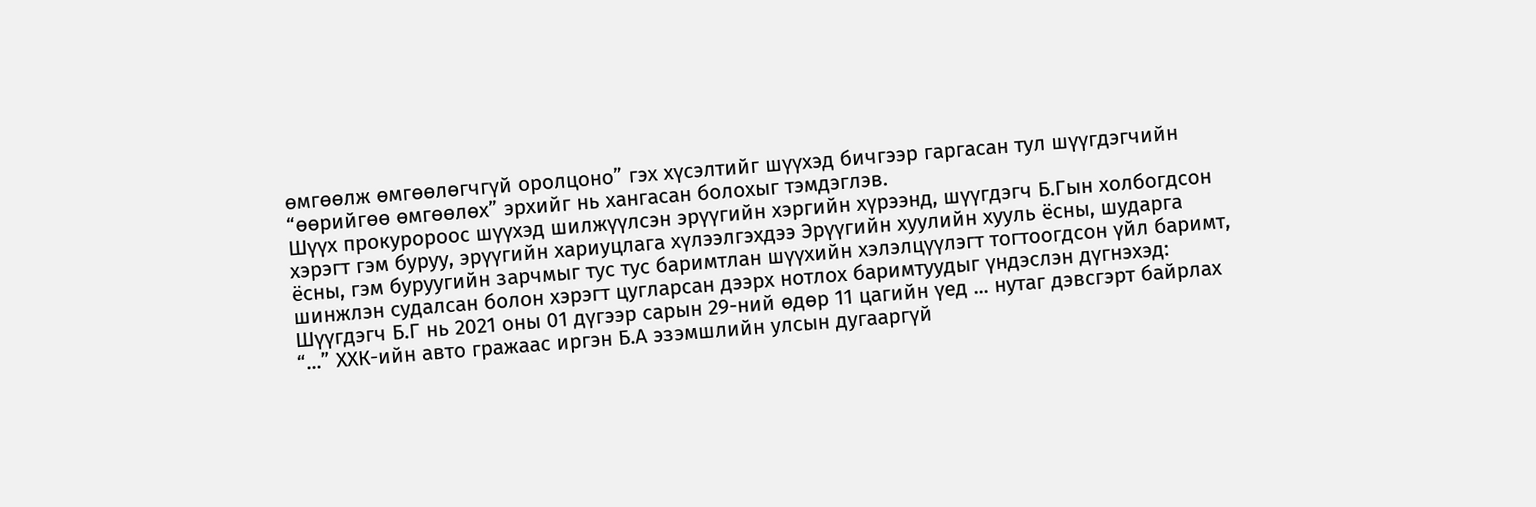өмгөөлж өмгөөлөгчгүй оролцоно” гэх хүсэлтийг шүүхэд бичгээр гаргасан тул шүүгдэгчийн “өөрийгөө өмгөөлөх” эрхийг нь хангасан болохыг тэмдэглэв.
Шүүх прокуророос шүүхэд шилжүүлсэн эрүүгийн хэргийн хүрээнд, шүүгдэгч Б.Гын холбогдсон хэрэгт гэм буруу, эрүүгийн хариуцлага хүлээлгэхдээ Эрүүгийн хуулийн хууль ёсны, шударга ёсны, гэм буруугийн зарчмыг тус тус баримтлан шүүхийн хэлэлцүүлэгт тогтоогдсон үйл баримт, шинжлэн судалсан болон хэрэгт цугларсан дээрх нотлох баримтуудыг үндэслэн дүгнэхэд:
Шүүгдэгч Б.Г нь 2021 оны 01 дүгээр сарын 29-ний өдөр 11 цагийн үед ... нутаг дэвсгэрт байрлах “...” ХХК-ийн авто гражаас иргэн Б.А эзэмшлийн улсын дугааргүй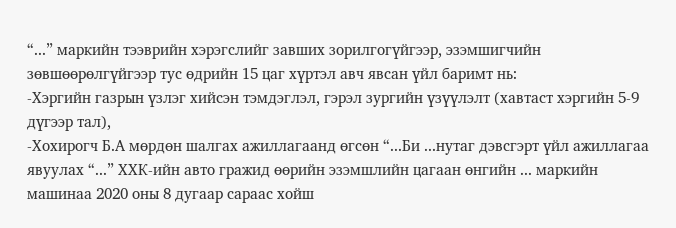“...” маркийн тээврийн хэрэгслийг завших зорилгогүйгээр, эзэмшигчийн зөвшөөрөлгүйгээр тус өдрийн 15 цаг хүртэл авч явсан үйл баримт нь:
-Хэргийн газрын үзлэг хийсэн тэмдэглэл, гэрэл зургийн үзүүлэлт (хавтаст хэргийн 5-9 дүгээр тал),
-Хохирогч Б.А мөрдөн шалгах ажиллагаанд өгсөн “...Би ...нутаг дэвсгэрт үйл ажиллагаа явуулах “...” ХХК-ийн авто гражид өөрийн эзэмшлийн цагаан өнгийн ... маркийн машинаа 2020 оны 8 дугаар сараас хойш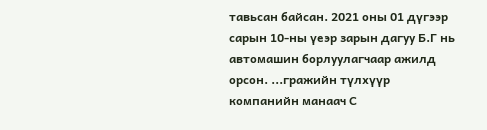тавьсан байсан. 2021 оны 01 дүгээр сарын 10-ны үеэр зарын дагуу Б.Г нь автомашин борлуулагчаар ажилд орсон. ...гражийн түлхүүр компанийн манаач С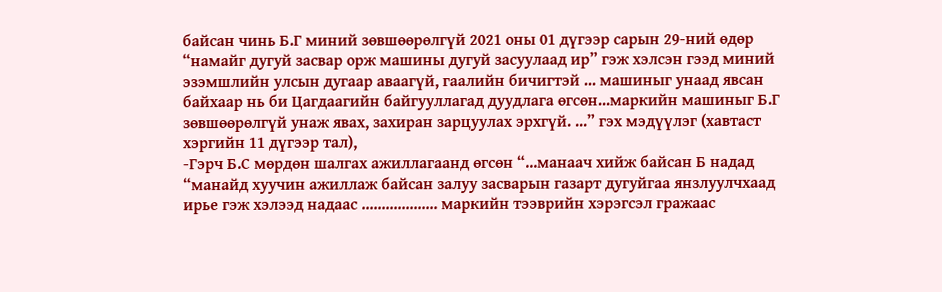байсан чинь Б.Г миний зөвшөөрөлгүй 2021 оны 01 дүгээр сарын 29-ний өдөр “намайг дугуй засвар орж машины дугуй засуулаад ир” гэж хэлсэн гээд миний эзэмшлийн улсын дугаар аваагүй, гаалийн бичигтэй ... машиныг унаад явсан байхаар нь би Цагдаагийн байгууллагад дуудлага өгсөн...маркийн машиныг Б.Г зөвшөөрөлгүй унаж явах, захиран зарцуулах эрхгүй. ...” гэх мэдүүлэг (хавтаст хэргийн 11 дүгээр тал),
-Гэрч Б.С мөрдөн шалгах ажиллагаанд өгсөн “...манаач хийж байсан Б надад “манайд хуучин ажиллаж байсан залуу засварын газарт дугуйгаа янзлуулчхаад ирье гэж хэлээд надаас ................... маркийн тээврийн хэрэгсэл гражаас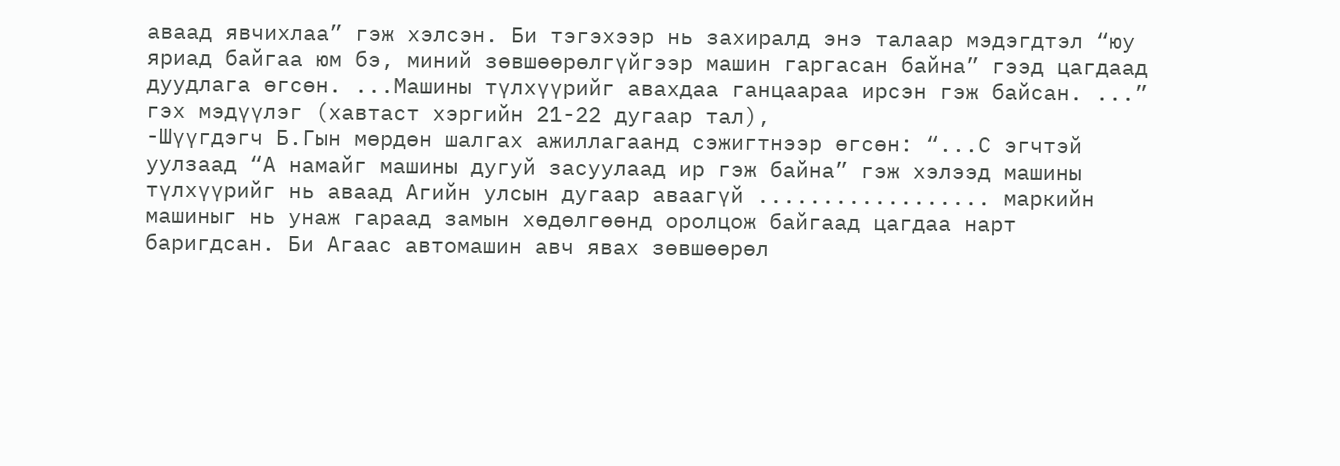аваад явчихлаа” гэж хэлсэн. Би тэгэхээр нь захиралд энэ талаар мэдэгдтэл “юу яриад байгаа юм бэ, миний зөвшөөрөлгүйгээр машин гаргасан байна” гээд цагдаад дуудлага өгсөн. ...Машины түлхүүрийг авахдаа ганцаараа ирсэн гэж байсан. ...” гэх мэдүүлэг (хавтаст хэргийн 21-22 дугаар тал),
-Шүүгдэгч Б.Гын мөрдөн шалгах ажиллагаанд сэжигтнээр өгсөн: “...С эгчтэй уулзаад “А намайг машины дугуй засуулаад ир гэж байна” гэж хэлээд машины түлхүүрийг нь аваад Агийн улсын дугаар аваагүй .................. маркийн машиныг нь унаж гараад замын хөдөлгөөнд оролцож байгаад цагдаа нарт баригдсан. Би Агаас автомашин авч явах зөвшөөрөл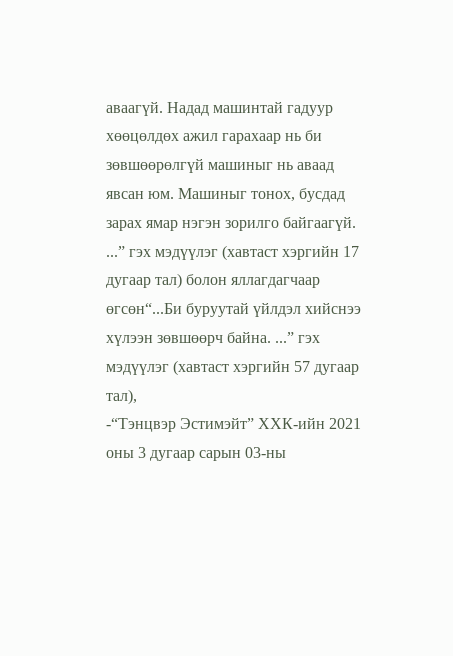аваагүй. Надад машинтай гадуур хөөцөлдөх ажил гарахаар нь би зөвшөөрөлгүй машиныг нь аваад явсан юм. Машиныг тонох, бусдад зарах ямар нэгэн зорилго байгаагүй. ...” гэх мэдүүлэг (хавтаст хэргийн 17 дугаар тал) болон яллагдагчаар өгсөн“...Би буруутай үйлдэл хийснээ хүлээн зөвшөөрч байна. ...” гэх мэдүүлэг (хавтаст хэргийн 57 дугаар тал),
-“Тэнцвэр Эстимэйт” ХХК-ийн 2021 оны 3 дугаар сарын 03-ны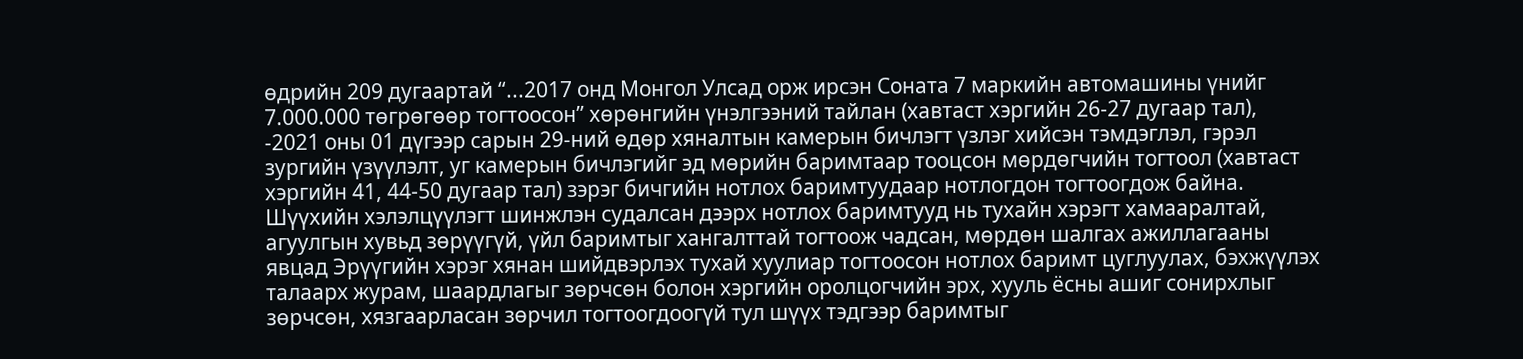өдрийн 209 дугаартай “...2017 онд Монгол Улсад орж ирсэн Соната 7 маркийн автомашины үнийг 7.000.000 төгрөгөөр тогтоосон” хөрөнгийн үнэлгээний тайлан (хавтаст хэргийн 26-27 дугаар тал),
-2021 оны 01 дүгээр сарын 29-ний өдөр хяналтын камерын бичлэгт үзлэг хийсэн тэмдэглэл, гэрэл зургийн үзүүлэлт, уг камерын бичлэгийг эд мөрийн баримтаар тооцсон мөрдөгчийн тогтоол (хавтаст хэргийн 41, 44-50 дугаар тал) зэрэг бичгийн нотлох баримтуудаар нотлогдон тогтоогдож байна.
Шүүхийн хэлэлцүүлэгт шинжлэн судалсан дээрх нотлох баримтууд нь тухайн хэрэгт хамааралтай, агуулгын хувьд зөрүүгүй, үйл баримтыг хангалттай тогтоож чадсан, мөрдөн шалгах ажиллагааны явцад Эрүүгийн хэрэг хянан шийдвэрлэх тухай хуулиар тогтоосон нотлох баримт цуглуулах, бэхжүүлэх талаарх журам, шаардлагыг зөрчсөн болон хэргийн оролцогчийн эрх, хууль ёсны ашиг сонирхлыг зөрчсөн, хязгаарласан зөрчил тогтоогдоогүй тул шүүх тэдгээр баримтыг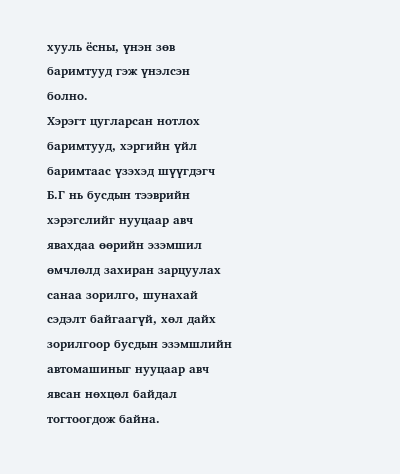хууль ёсны, үнэн зөв баримтууд гэж үнэлсэн болно.
Хэрэгт цугларсан нотлох баримтууд, хэргийн үйл баримтаас үзэхэд шүүгдэгч Б.Г нь бусдын тээврийн хэрэгслийг нууцаар авч явахдаа өөрийн эзэмшил өмчлөлд захиран зарцуулах санаа зорилго, шунахай сэдэлт байгаагүй, хөл дайх зорилгоор бусдын эзэмшлийн автомашиныг нууцаар авч явсан нөхцөл байдал тогтоогдож байна.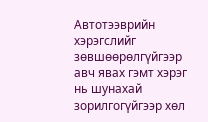Автотээврийн хэрэгслийг зөвшөөрөлгүйгээр авч явах гэмт хэрэг нь шунахай зорилгогүйгээр хөл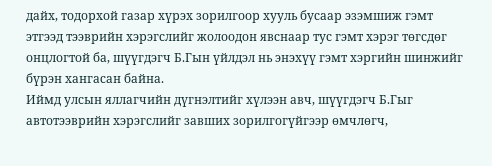дайх, тодорхой газар хүрэх зорилгоор хууль бусаар эзэмшиж гэмт этгээд тээврийн хэрэгслийг жолоодон явснаар тус гэмт хэрэг төгсдөг онцлогтой ба, шүүгдэгч Б.Гын үйлдэл нь энэхүү гэмт хэргийн шинжийг бүрэн хангасан байна.
Иймд улсын яллагчийн дүгнэлтийг хүлээн авч, шүүгдэгч Б.Гыг автотээврийн хэрэгслийг завших зорилгогүйгээр өмчлөгч,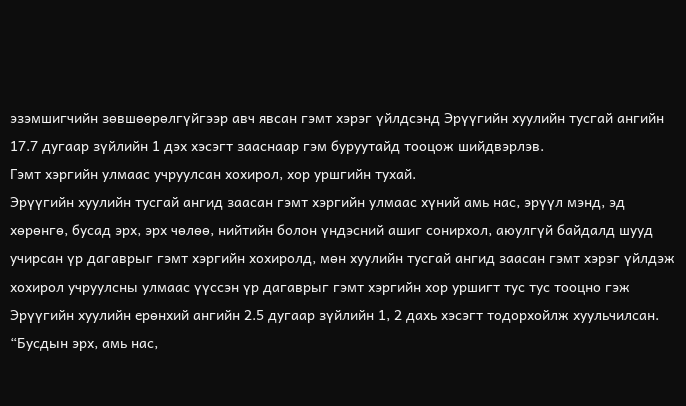эзэмшигчийн зөвшөөрөлгүйгээр авч явсан гэмт хэрэг үйлдсэнд Эрүүгийн хуулийн тусгай ангийн 17.7 дугаар зүйлийн 1 дэх хэсэгт зааснаар гэм буруутайд тооцож шийдвэрлэв.
Гэмт хэргийн улмаас учруулсан хохирол, хор уршгийн тухай.
Эрүүгийн хуулийн тусгай ангид заасан гэмт хэргийн улмаас хүний амь нас, эрүүл мэнд, эд хөрөнгө, бусад эрх, эрх чөлөө, нийтийн болон үндэсний ашиг сонирхол, аюулгүй байдалд шууд учирсан үр дагаврыг гэмт хэргийн хохиролд, мөн хуулийн тусгай ангид заасан гэмт хэрэг үйлдэж хохирол учруулсны улмаас үүссэн үр дагаврыг гэмт хэргийн хор уршигт тус тус тооцно гэж Эрүүгийн хуулийн ерөнхий ангийн 2.5 дугаар зүйлийн 1, 2 дахь хэсэгт тодорхойлж хуульчилсан.
“Бусдын эрх, амь нас,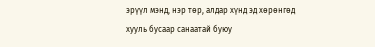эрүүл мэнд, нэр төр, алдар хүнд эд хөрөнгөд хууль бусаар санаатай буюу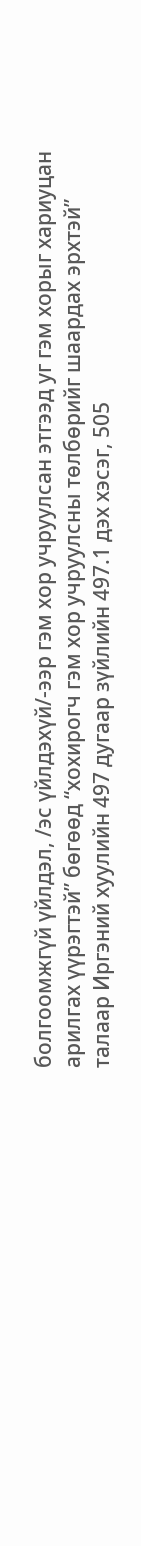болгоомжгүй үйлдэл, /эс үйлдэхүй/-ээр гэм хор учруулсан этгээд уг гэм хорыг хариуцан арилгах үүрэгтэй” бөгөөд “хохирогч гэм хор учруулсны төлбөрийг шаардах эрхтэй” талаар Иргэний хуулийн 497 дугаар зүйлийн 497.1 дэх хэсэг, 505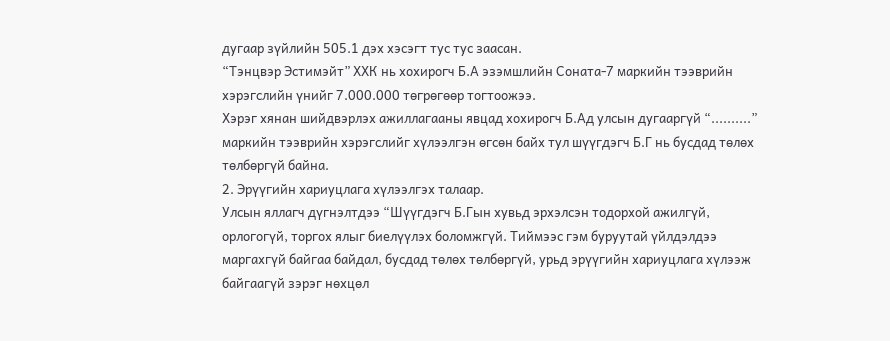дугаар зүйлийн 505.1 дэх хэсэгт тус тус заасан.
“Тэнцвэр Эстимэйт” ХХК нь хохирогч Б.А эзэмшлийн Соната-7 маркийн тээврийн хэрэгслийн үнийг 7.000.000 төгрөгөөр тогтоожээ.
Хэрэг хянан шийдвэрлэх ажиллагааны явцад хохирогч Б.Ад улсын дугааргүй “..........” маркийн тээврийн хэрэгслийг хүлээлгэн өгсөн байх тул шүүгдэгч Б.Г нь бусдад төлөх төлбөргүй байна.
2. Эрүүгийн хариуцлага хүлээлгэх талаар.
Улсын яллагч дүгнэлтдээ “Шүүгдэгч Б.Гын хувьд эрхэлсэн тодорхой ажилгүй, орлогогүй, торгох ялыг биелүүлэх боломжгүй. Тиймээс гэм буруутай үйлдэлдээ маргахгүй байгаа байдал, бусдад төлөх төлбөргүй, урьд эрүүгийн хариуцлага хүлээж байгаагүй зэрэг нөхцөл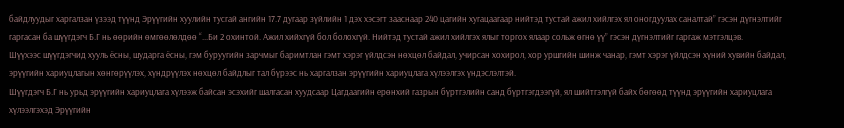байдлуудыг харгалзан үзээд түүнд Эрүүгийн хуулийн тусгай ангийн 17.7 дугаар зүйлийн 1 дэх хэсэгт зааснаар 240 цагийн хугацаагаар нийтэд тустай ажил хийлгэх ял оногдуулах саналтай” гэсэн дүгнэлтийг гаргасан ба шүүгдэгч Б.Г нь өөрийн өмгөөлөлдөө “...Би 2 охинтой. Ажил хийхгүй бол болохгүй. Нийтэд тустай ажил хийлгэх ялыг торгох ялаар сольж өгнө үү” гэсэн дүгнэлтийг гаргаж мэтгэлцэв.
Шүүхээс шүүгдэгчид хууль ёсны, шударга ёсны, гэм буруугийн зарчмыг баримтлан гэмт хэрэг үйлдсэн нөхцөл байдал, учирсан хохирол, хор уршгийн шинж чанар, гэмт хэрэг үйлдсэн хүний хувийн байдал, эрүүгийн хариуцлагын хөнгөрүүлэх, хүндрүүлэх нөхцөл байдлыг тал бүрээс нь харгалзан эрүүгийн хариуцлага хүлээлгэх үндэслэлтэй.
Шүүгдэгч Б.Г нь урьд эрүүгийн хариуцлага хүлээж байсан эсэхийг шалгасан хуудсаар Цагдаагийн ерөнхий газрын бүртгэлийн санд бүртгэгдээгүй, ял шийтгэлгүй байх бөгөөд түүнд эрүүгийн хариуцлага хүлээлгэхэд Эрүүгийн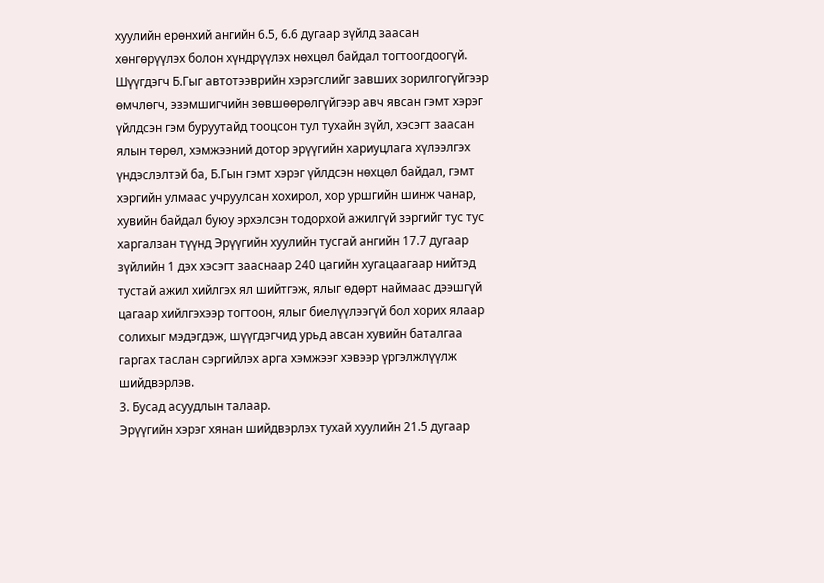хуулийн ерөнхий ангийн 6.5, 6.6 дугаар зүйлд заасан хөнгөрүүлэх болон хүндрүүлэх нөхцөл байдал тогтоогдоогүй.
Шүүгдэгч Б.Гыг автотээврийн хэрэгслийг завших зорилгогүйгээр өмчлөгч, эзэмшигчийн зөвшөөрөлгүйгээр авч явсан гэмт хэрэг үйлдсэн гэм буруутайд тооцсон тул тухайн зүйл, хэсэгт заасан ялын төрөл, хэмжээний дотор эрүүгийн хариуцлага хүлээлгэх үндэслэлтэй ба, Б.Гын гэмт хэрэг үйлдсэн нөхцөл байдал, гэмт хэргийн улмаас учруулсан хохирол, хор уршгийн шинж чанар, хувийн байдал буюу эрхэлсэн тодорхой ажилгүй зэргийг тус тус харгалзан түүнд Эрүүгийн хуулийн тусгай ангийн 17.7 дугаар зүйлийн 1 дэх хэсэгт зааснаар 240 цагийн хугацаагаар нийтэд тустай ажил хийлгэх ял шийтгэж, ялыг өдөрт наймаас дээшгүй цагаар хийлгэхээр тогтоон, ялыг биелүүлээгүй бол хорих ялаар солихыг мэдэгдэж, шүүгдэгчид урьд авсан хувийн баталгаа гаргах таслан сэргийлэх арга хэмжээг хэвээр үргэлжлүүлж шийдвэрлэв.
3. Бусад асуудлын талаар.
Эрүүгийн хэрэг хянан шийдвэрлэх тухай хуулийн 21.5 дугаар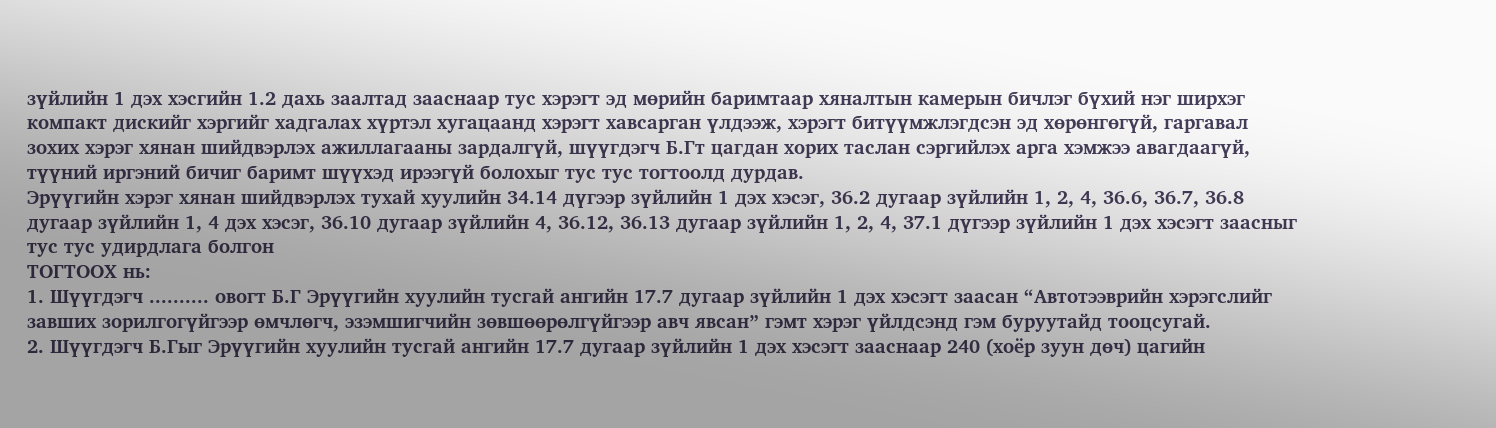зүйлийн 1 дэх хэсгийн 1.2 дахь заалтад зааснаар тус хэрэгт эд мөрийн баримтаар хяналтын камерын бичлэг бүхий нэг ширхэг компакт дискийг хэргийг хадгалах хүртэл хугацаанд хэрэгт хавсарган үлдээж, хэрэгт битүүмжлэгдсэн эд хөрөнгөгүй, гаргавал зохих хэрэг хянан шийдвэрлэх ажиллагааны зардалгүй, шүүгдэгч Б.Гт цагдан хорих таслан сэргийлэх арга хэмжээ авагдаагүй, түүний иргэний бичиг баримт шүүхэд ирээгүй болохыг тус тус тогтоолд дурдав.
Эрүүгийн хэрэг хянан шийдвэрлэх тухай хуулийн 34.14 дүгээр зүйлийн 1 дэх хэсэг, 36.2 дугаар зүйлийн 1, 2, 4, 36.6, 36.7, 36.8 дугаар зүйлийн 1, 4 дэх хэсэг, 36.10 дугаар зүйлийн 4, 36.12, 36.13 дугаар зүйлийн 1, 2, 4, 37.1 дүгээр зүйлийн 1 дэх хэсэгт заасныг тус тус удирдлага болгон
ТОГТООХ нь:
1. Шүүгдэгч .......... овогт Б.Г Эрүүгийн хуулийн тусгай ангийн 17.7 дугаар зүйлийн 1 дэх хэсэгт заасан “Автотээврийн хэрэгслийг завших зорилгогүйгээр өмчлөгч, эзэмшигчийн зөвшөөрөлгүйгээр авч явсан” гэмт хэрэг үйлдсэнд гэм буруутайд тооцсугай.
2. Шүүгдэгч Б.Гыг Эрүүгийн хуулийн тусгай ангийн 17.7 дугаар зүйлийн 1 дэх хэсэгт зааснаар 240 (хоёр зуун дөч) цагийн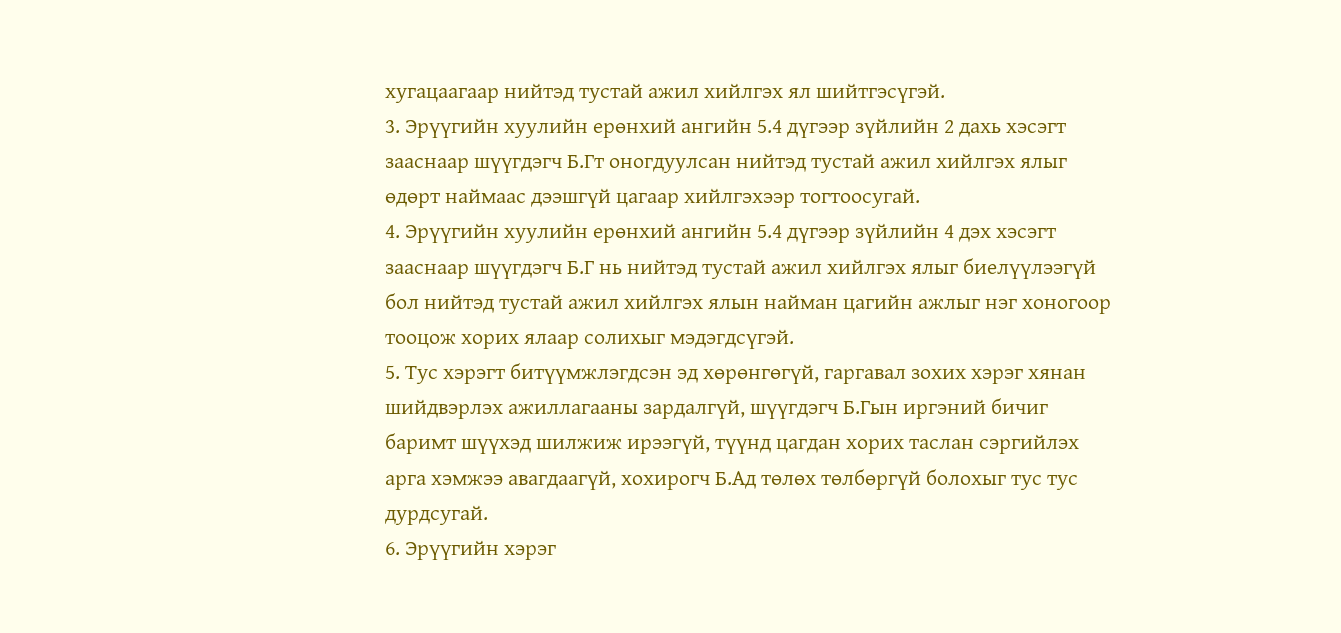хугацаагаар нийтэд тустай ажил хийлгэх ял шийтгэсүгэй.
3. Эрүүгийн хуулийн ерөнхий ангийн 5.4 дүгээр зүйлийн 2 дахь хэсэгт зааснаар шүүгдэгч Б.Гт оногдуулсан нийтэд тустай ажил хийлгэх ялыг өдөрт наймаас дээшгүй цагаар хийлгэхээр тогтоосугай.
4. Эрүүгийн хуулийн ерөнхий ангийн 5.4 дүгээр зүйлийн 4 дэх хэсэгт зааснаар шүүгдэгч Б.Г нь нийтэд тустай ажил хийлгэх ялыг биелүүлээгүй бол нийтэд тустай ажил хийлгэх ялын найман цагийн ажлыг нэг хоногоор тооцож хорих ялаар солихыг мэдэгдсүгэй.
5. Тус хэрэгт битүүмжлэгдсэн эд хөрөнгөгүй, гаргавал зохих хэрэг хянан шийдвэрлэх ажиллагааны зардалгүй, шүүгдэгч Б.Гын иргэний бичиг баримт шүүхэд шилжиж ирээгүй, түүнд цагдан хорих таслан сэргийлэх арга хэмжээ авагдаагүй, хохирогч Б.Ад төлөх төлбөргүй болохыг тус тус дурдсугай.
6. Эрүүгийн хэрэг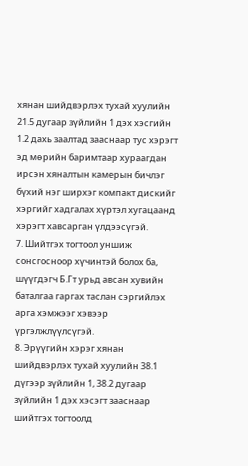хянан шийдвэрлэх тухай хуулийн 21.5 дугаар зүйлийн 1 дэх хэсгийн 1.2 дахь заалтад зааснаар тус хэрэгт эд мөрийн баримтаар хураагдан ирсэн хяналтын камерын бичлэг бүхий нэг ширхэг компакт дискийг хэргийг хадгалах хүртэл хугацаанд хэрэгт хавсарган үлдээсүгэй.
7. Шийтгэх тогтоол уншиж сонсгосноор хүчинтэй болох ба, шүүгдэгч Б.Гт урьд авсан хувийн баталгаа гаргах таслан сэргийлэх арга хэмжээг хэвээр үргэлжлүүлсүгэй.
8. Эрүүгийн хэрэг хянан шийдвэрлэх тухай хуулийн 38.1 дүгээр зүйлийн 1, 38.2 дугаар зүйлийн 1 дэх хэсэгт зааснаар шийтгэх тогтоолд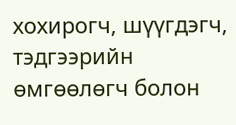хохирогч, шүүгдэгч, тэдгээрийн өмгөөлөгч болон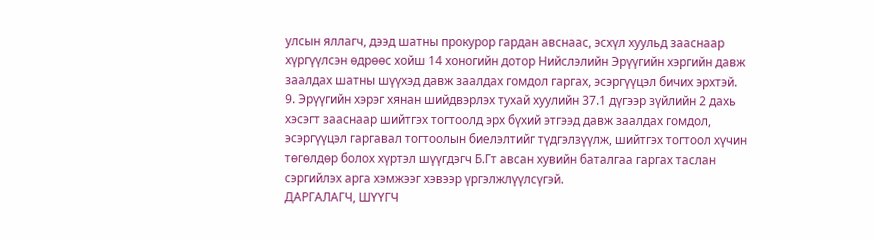улсын яллагч, дээд шатны прокурор гардан авснаас, эсхүл хуульд зааснаар хүргүүлсэн өдрөөс хойш 14 хоногийн дотор Нийслэлийн Эрүүгийн хэргийн давж заалдах шатны шүүхэд давж заалдах гомдол гаргах, эсэргүүцэл бичих эрхтэй.
9. Эрүүгийн хэрэг хянан шийдвэрлэх тухай хуулийн 37.1 дүгээр зүйлийн 2 дахь хэсэгт зааснаар шийтгэх тогтоолд эрх бүхий этгээд давж заалдах гомдол, эсэргүүцэл гаргавал тогтоолын биелэлтийг түдгэлзүүлж, шийтгэх тогтоол хүчин төгөлдөр болох хүртэл шүүгдэгч Б.Гт авсан хувийн баталгаа гаргах таслан сэргийлэх арга хэмжээг хэвээр үргэлжлүүлсүгэй.
ДАРГАЛАГЧ, ШҮҮГЧ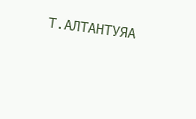Т.АЛТАНТУЯА